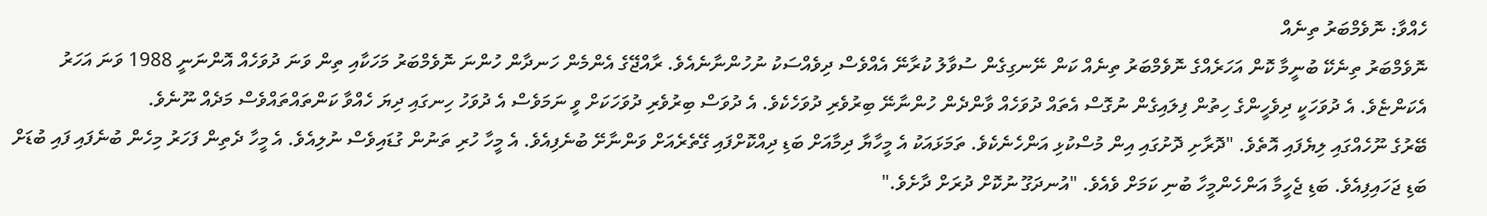ހެއްވާ: ނޮވެމްބަރު ތިނެއް
ނޮވެމްބަރު ތިނެކޭ ބުނީމާ ކޮން އަހަރެއްގެ ނޮވެމްބަރު ތިނެއް ކަން ނޭނގިގެން ސުވާލު ކުރާނޭ އެއްވެސް ދިވެއްސަކު ނުހުންނާނެއެވެ. ރާއްޖޭގެ އެންމެން ހަނދާން ހުންނަ ނޮވެމްބަރު މަހަކާއި ތިން ވަނަ ދުވަހެއް އޮންނަނީ 1988 ވަނަ އަހަރު އެކަންޏެވެ. އެ ދުވަހަކީ ދިވެހީންގެ ހިތުން ފިލައިގެން ނުގޮސް އެތައް ދުވަހެއް ވާންދެން ހުންނާނޭ ބިރުވެރި ދުވަހެކެވެ. އެ ދުވަސް ބިރުވެރި ދުވަހަކަށް ވީ ނަމަވެސް އެ ދުވަހު ހިނގައި ދިޔަ ހެއްވާ ކަންތައްތައްވެސް މަދެއް ނޫނެވެ.
ބޭރުގެ ނޫހެއްގައި ލިޔެފައި އޮތެވެ. "ދޮރާށި ދޮށުގައި އިން މުސްކުޅި އަންހެނެކެވެ. ތަމަޅައަކު އެ މީހާޔާ ދިމާއަށް ބަޑި ދިއްކޮށްފައި ގޭތެރެއަށް ވަންނާށޭ ބުނެފިއެވެ. އެ މީހާ ހުރި ތަނުން ގުޑައިވެސް ނުލިއެވެ. އެ މީހާ ދެތިން ފަހަރު މިހެން ބުނެފައި ފައި ބުޑަށް ބަޑި ޖަހައިފިއެވެ. ބަޑި ޖެހީމާ އަންހެންމީހާ ބުނި ކަމަށް ވެއެވެ. "އުނދަގޫ ނުކޮށް ދުރަށް ދާށެވެ."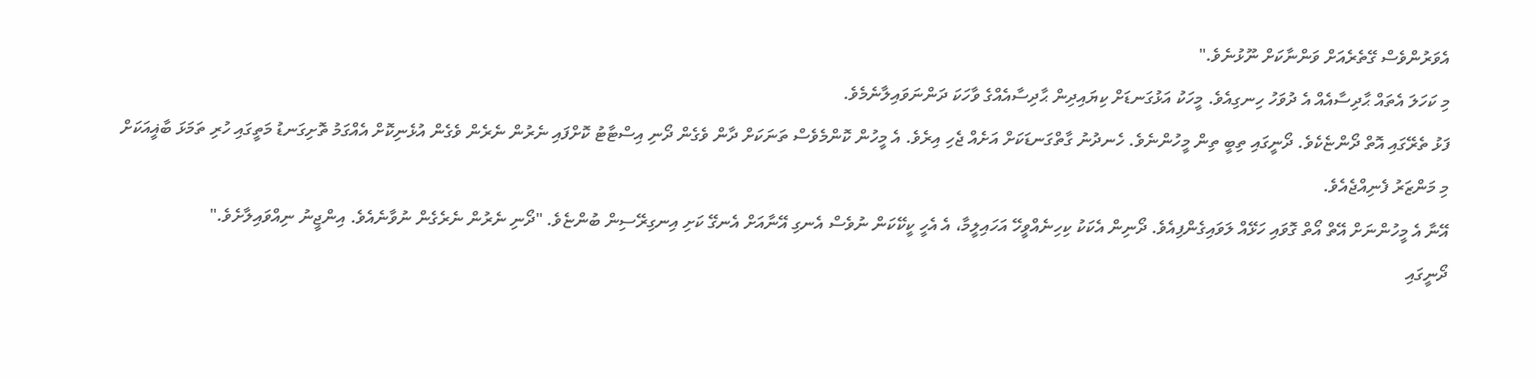އެވަރުންވެސް ގޭތެރެއަށް ވަންނާކަށް ނޫޅުނެވެ."
މި ކަހަލަ އެތައް ޙާދިސާއެއް އެ ދުވަހު ހިނގިއެވެ. މީހަކު އަޅުގަނޑަށް ކިޔައިދިން ޙާދިސާއެއްގެ ވާހަކަ ދަންނަވައިލާނެމެވެ.
ފަޅު ތެރޭގައި އޮތް ދޯންޏެކެވެ. ދޯނީގައި ތިބީ ތިން މީހުންނެވެ. ހެނދުނު ގާތްގަނޑަކަށް އަށެއް ޖެހި އިރެވެ. އެ މީހުން ކޮންމެވެސް ތަނަކަށް ދާން ވެގެން ދޯނި އިސްޓާޓު ކޮށްފައި ނެރުން ނެރެން ވެގެން އުޅެނިކޮށް އެއްގަމު ތޮށިގަނޑު މަތީގައި ހުރި ތަމަޅަ ބާޣީއަކަށް މި މަންޒަރު ފެނިއްޖެއެވެ.
އޭނާ އެ މީހުންނަށް އޭތް އޯތް ގޮވައި ހަޅޭއް ލަވައިގެންފިއެވެ. ދޯނިން އެކަކު ކިހިނެއްވީހޭ އަހައިލީމާ، އެ އެހީ ކީކޭކަން ނުވެސް އެނގި އޭނާއަށް އެނގޭ ކަށި އިނގިރޭސިން ބުންޏެވެ. "ދޯނި ނެރުން ނެރެގެން ނުވާނެއެވެ. އިންޖީނު ނިއްވައިލާށެވެ."
ދޯނީގައި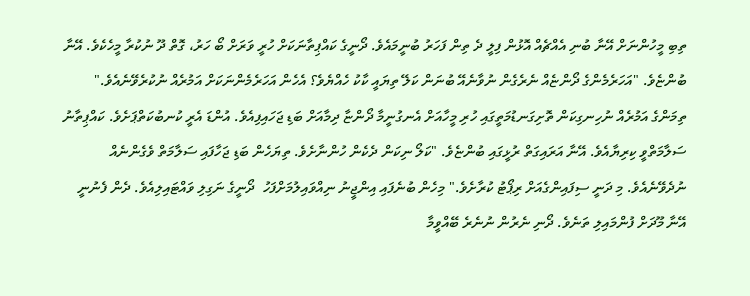ތިބި މީހުންނަށް އޭނާ ބުނި އެއްޗެއް އޮޅުން ފިލީ ދެ ތިން ފަހަރު ބުނީމައެވެ. ދޯނީގެ ކައްޕިތާނަކަށް ހުރީ ވަރަށް ބޯ ހަރު، ގޮތް ދޫ ނުކުރާ މީހެކެވެ. އޭނާ ބުންޏެވެ. "އަހަރެމެންގެ ދޯންޏެއް ނެރެގެން ނުވާނެއޭ ބުނަން ކަލޭ ތިޔައީ ކާކު ހެއްޔެވެ؟ އެހެން އަހަރެމެންނަކަށް އަމުރެއް ނުކުރެވޭނެއެވެ."
ތިމަންގެ އަމުރެއް ނުހިނގިކަން ތޮށިގަނޑުމަތީގައި ހުރި މީހާއަށް އެނގުނީމާ ދޯންޏާ ދިމާއަށް ބަޑި ޖަހައިފިއެވެ. އުންޑަ އެރީ ކުނބުކަތްޕަށެވެ. ކައްޕިތާނު ސަލާމަތްވީ ކިރިޔާއެވެ. އޭނާ އަރައިގަތް ރުޅީގައި ބުންޏެވެ. "ކަލޯ ނިކަން ދެކެން ހުންނާށެވެ. ތިޔަހެން ބަޑި ޖަހާފައި ސަލާމަތް ވެގެންނެއް ނުދެވޭނެއެވެ. މި ދަނީ ސިފައިންގެއަށް ރިޕޯޓު ކުރާށެވެ." މިހެން ބުނެފައި އިންޖީނު ނިއްވައިލުމަށްފަހު  ދޯނީގެ ނަގިލި ވައްޓައިލިއެވެ. ދެން ފެނުނީ އޭނާ މޫދަށް ފުންމައިލި ތަނެވެ. ދޯނި ނެރުން ނުނެރެ ބޭއްވީމާ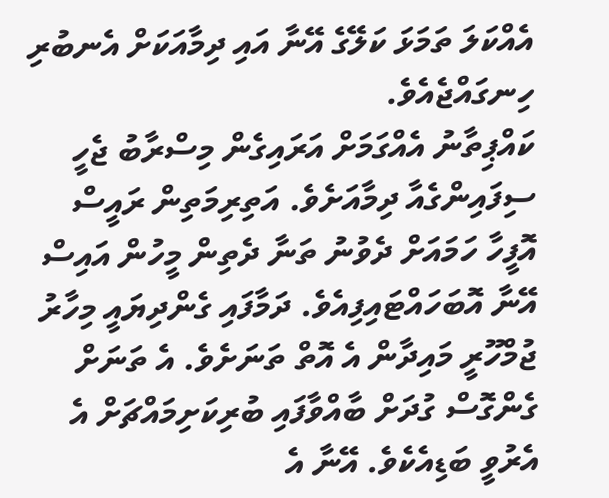އެއްކަލަ ތަމަޅަ ކަލޭގެ އޭނާ އައި ދިމާއަކަށް އެނބުރި ހިނގައްޖެއެވެ.
ކައްޕިތާނު އެއްގަމަށް އަރައިގެން މިސްރާބު ޖެހީ ސިފައިންގެއާ ދިމާއަށެވެ. އަތިރިމަތިން ރައީސް އޮފީހާ ހަމައަށް ދެވުނު ތަނާ ދެތިން މީހުން އައިސް އޭނާ އޮބަހައްޓައިފިއެވެ. ދަމާފައި ގެންދިޔައީ މިހާރު ޖުމްހޫރީ މައިދާން އެ އޮތް ތަނަށެވެ. އެ ތަނަށް ގެންގޮސް ގުދަށް ބާއްވާފައި ބުރިކަށިމައްޗަށް އެ އެރުވީ ބަޑިއެކެވެ. އޭނާ އެ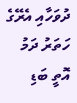ދުވަހާއި އެރޭގެ ހަތަރު ދަމު އޮތީ ބަޑި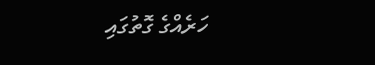ހަރެއްގެ ގޮތުގައި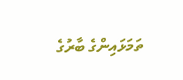ތަމަޅައިންގެ ބާރުގެ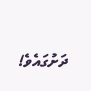ދަށުގައެވެ!